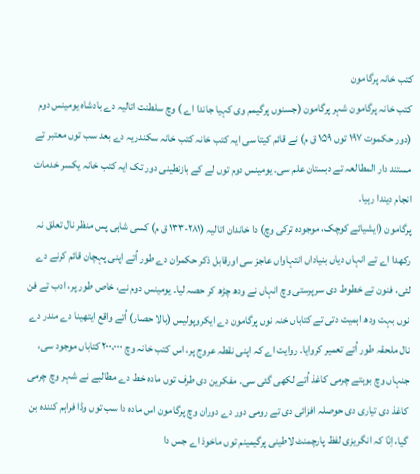کتب خانہ پرگامون
کتب خانہ پرگامون شہر پرگامون (جسنوں پرگیمم وی کہیا جاندا اے ) وچ سلطنت اتالیہ دے بادشاہ یومینس دوم (دور حکموت ۱۹۷ توں ۱۵۹ ق م) نے قائم کيتا سی ایہ کتب خانہ کتب خانہ سکندریہ دے بعد سب توں معتبر تے مستند دار المطالعہ تے دبستان علم سی۔ یومینس دوم توں لے کے بازنطینی دور تک ایہ کتب خانہ یکسر خدمات انجام دیندا رہیا۔
پرگامون (ایشیائے کوچک، موجودہ ترکی وچ) دا خاندان اتالیہ (۲۸۱-۱۳۳ ق م) کسی شاہی پس منظر نال تعلق نہ رکھدا اے تے انہاں دیاں بنیاداں انتہاواں عاجز سی اورقابل ذکر حکمران دے طور اُتے اپنی پہچان قائم کرنے دے لئی، فنون تے خطوط دی سرپرستی وچ انہاں نے ودھ چڑھ کر حصہ لیا۔ یومینس دوم نے، خاص طور پر، ادب تے فن نوں بہت ودھ اہمیت دتی تے کتاباں خنہ نوں پرگامون دے ایکروپولیس (بالا حصار) اُتے واقع ایتھینا دے مندر دے نال ملحقہ طور اُتے تعمیر کروایا۔ روایت اے کہ اپنی نقطہ عروج پر، اس کتب خانہ وچ ۲۰۰،۰۰۰ کتاباں موجود سی، جنہاں وچ بوہتے چرمی کاغذ اُتے لکھی گئی سی۔ مفکرین دی طرف توں مادہ خط دے مطالبے نے شہر وچ چرمی کاغذ دی تیاری دی حوصلہ افزائی دی تے رومی دور دے دوران وچ پرگامون اس مادہ دا سب توں وڈا فراہم کنندہ بن گیا، اِنّا کہ انگریزی لفظ پارچمنٹ لاطینی پرگیمینم توں ماخوذ اے جس دا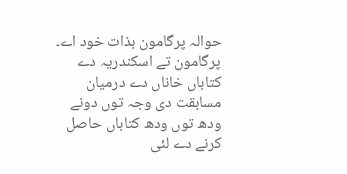حوالہ پرگامون بذات خود اے۔
پرگامون تے اسکندریہ دے کتاباں خاناں دے درمیان مسابقت دی وجہ توں دونے ودھ توں ودھ کتاباں حاصل کرنے دے لئی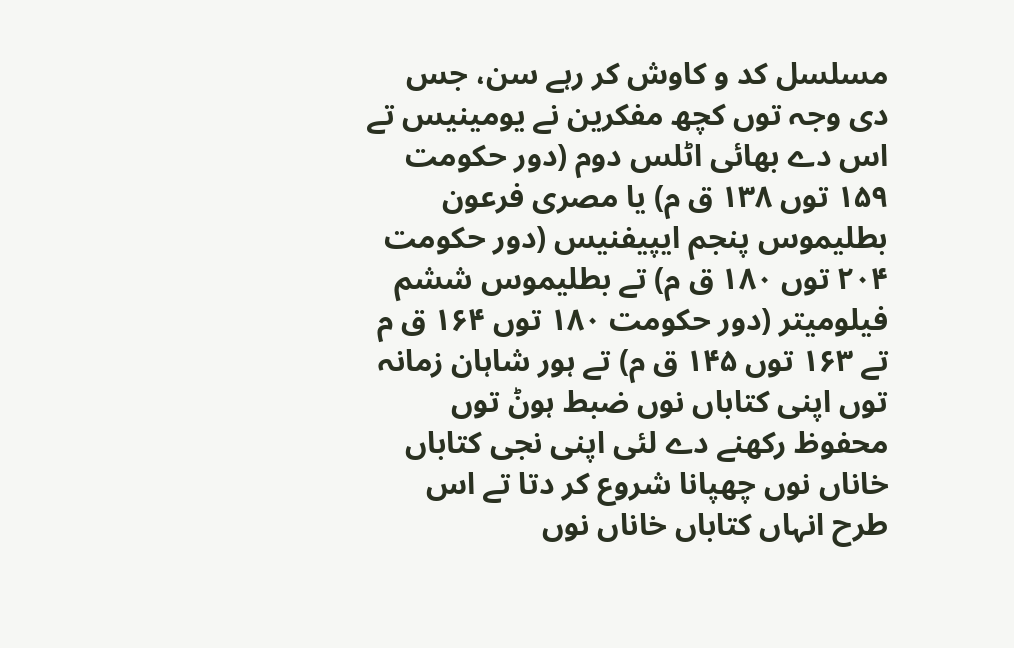مسلسل کد و کاوش کر رہے سن، جس دی وجہ توں کچھ مفکرین نے یومینیس تے اس دے بھائی اٹلس دوم (دور حکومت ۱۵۹ توں ۱۳۸ ق م) یا مصری فرعون بطلیموس پنجم ایپیفنیس (دور حکومت ۲۰۴ توں ۱۸۰ ق م) تے بطلیموس ششم فیلومیتر (دور حکومت ۱۸۰ توں ۱۶۴ ق م تے ۱۶۳ توں ۱۴۵ ق م) تے ہور شاہان زمانہ توں اپنی کتاباں نوں ضبط ہوݨ توں محفوظ رکھنے دے لئی اپنی نجی کتاباں خاناں نوں چھپانا شروع کر دتا تے اس طرح انہاں کتاباں خاناں نوں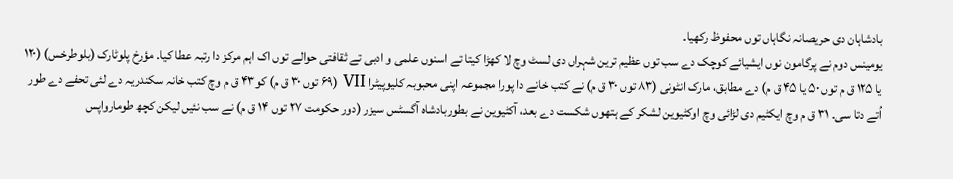بادشاہان دی حریصانہ نگاہاں توں محفوظ رکھیا۔
یومینس دوم نے پرگامون نوں ایشیائے کوچک دے سب توں عظیم ترین شہراں دی لسٹ وچ لا کھڑا کيتا تے اسنوں علمی و ادبی تے ثقافتی حوالے توں اک اہم مرکز دا رتبہ عطا کیا. مؤرخ پلوٹارک (بلوطرخس) (۱۲۰ یا ۱۲۵ ق م توں ۵۰ یا ۴۵ ق م) دے مطابق، مارک انٹونی (۸۳ توں ۳۰ ق م) نے کتب خانے دا پورا مجموعہ اپنی محبوبہ کلیوپیٹرا VII (۶۹ توں ۳۰ ق م) کو۴۳ ق م وچ کتب خانہ سکندریہ دے لئی تحفے دے طور اُتے دتا سی۔ ۳۱ ق م وچ ایکٹیم دی لڑائی وچ اوکٹیوین لشکر کے ہتھوں شکست دے بعد، آکٹیوین نے بطوربادشاہ آگسٹس سیزر (دور حکومت ۲۷ توں ۱۴ ق م) نے سب نئيں لیکن کچھ طومارواپس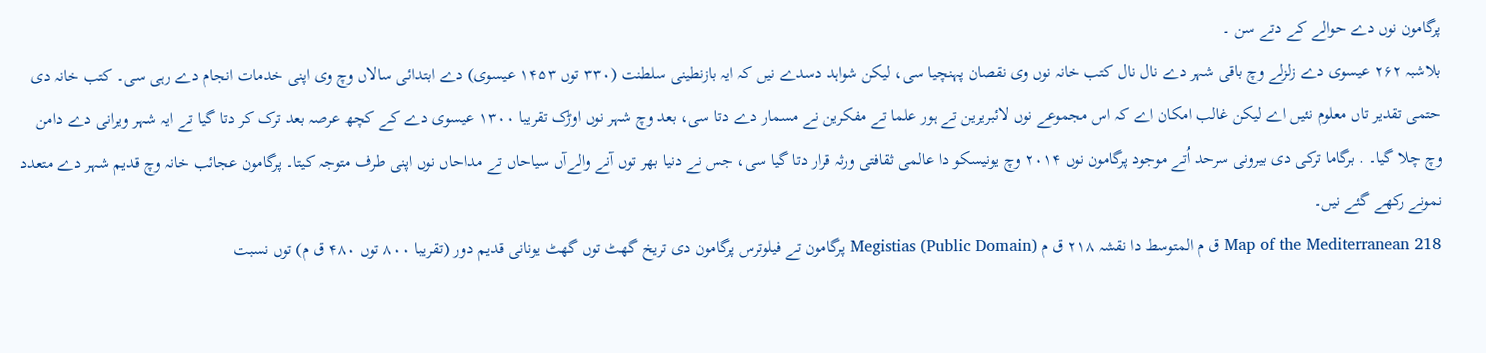پرگامون نوں دے حوالے کے دتے سن ۔
بلاشبہ ۲۶۲ عیسوی دے زلزلے وچ باقی شہر دے نال نال کتب خانہ نوں وی نقصان پہنچیا سی، لیکن شواہد دسدے نيں کہ ایہ بازنطینی سلطنت (۳۳۰ توں ۱۴۵۳ عیسوی) دے ابتدائی سالاں وچ وی اپنی خدمات انجام دے رہی سی۔ کتب خانہ دی حتمی تقدیر تاں معلوم نئيں اے لیکن غالب امکان اے کہ اس مجموعے نوں لائبریرین تے ہور علما تے مفکرین نے مسمار دے دتا سی، بعد وچ شہر نوں اوڑک تقریبا ۱۳۰۰ عیسوی دے کے کچھ عرصہ بعد ترک کر دتا گیا تے ایہ شہر ویرانی دے دامن وچ چلا گیا۔ . برگاما ترکی دی بیرونی سرحد اُتے موجود پرگامون نوں ۲۰۱۴ وچ یونیسکو دا عالمی ثقافتی ورثہ قرار دتا گیا سی، جس نے دنیا بھر توں آنے والےآں سیاحاں تے مداحاں نوں اپنی طرف متوجہ کيتا۔ پرگامون عجائب خانہ وچ قدیم شہر دے متعدد نمونے رکھے گئے نيں۔
Map of the Mediterranean 218 ق م المتوسط دا نقشہ ۲۱۸ ق م Megistias (Public Domain) پرگامون تے فیلوترس پرگامون دی تریخ گھٹ توں گھٹ یونانی قدیم دور (تقریبا ۸۰۰ توں ۴۸۰ ق م) توں نسبت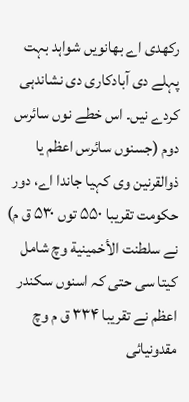رکھدی اے بھانويں شواہد بہت پہلے دی آبادکاری دی نشاندہی کردے نيں۔ اس خطے نوں سائرس دوم (جسنوں سائرس اعظم یا ذوالقرنین وی کہیا جاندا اے، دور حکومت تقریبا ۵۵۰ توں ۵۳۰ ق م) نے سلطنت الأخمينية وچ شامل کيتا سی حتی کہ اسنوں سکندر اعظم نے تقریبا ۳۳۴ ق م وچ مقدونیائی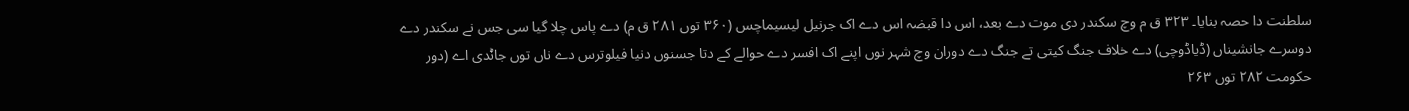سلطنت دا حصہ بنایا۔ ۳۲۳ ق م وچ سکندر دی موت دے بعد، اس دا قبضہ اس دے اک جرنیل لیسیماچس (۳۶۰ توں ۲۸۱ ق م) دے پاس چلا گیا سی جس نے سکندر دے دوسرے جانشیناں (ڈیاڈوچی) دے خلاف جنگ کيتی تے جنگ دے دوران وچ شہر نوں اپنے اک افسر دے حوالے کے دتا جسنوں دنیا فیلوترس دے ناں توں جاݨدی اے (دور حکومت ۲۸۲ توں ۲۶۳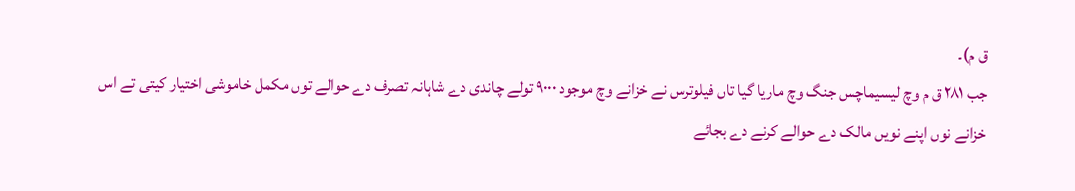ق م)۔
جب ۲۸۱ ق م وچ لیسیماچس جنگ وچ ماریا گیا تاں فیلوترس نے خزانے وچ موجود ۹۰۰۰ تولے چاندی دے شاہانہ تصرف دے حوالے توں مکمل خاموشی اختیار کيتی تے اس خزانے نوں اپنے نويں مالک دے حوالے کرنے دے بجائے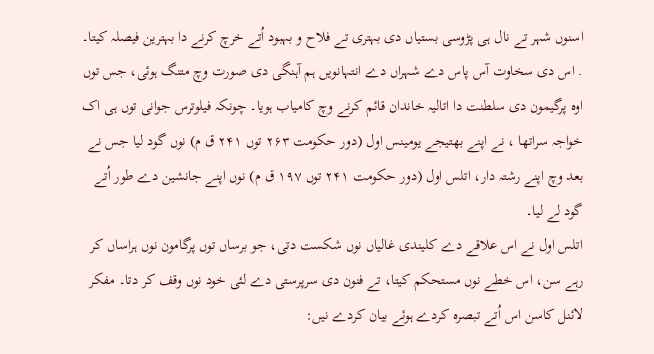اسنوں شہر تے نال ہی پڑوسی بستیاں دی بہتری تے فلاح و بہبود اُتے خرچ کرنے دا بہترین فیصلہ کيتا۔ . اس دی سخاوت آس پاس دے شہراں دے انتہانويں ہم آہنگی دی صورت وچ متنگ ہوئی، جس توں اوہ پرگیمون دی سلطنت دا اتالیہ خاندان قائم کرنے وچ کامیاب ہويا۔ چونکہ فیلوترس جوانی توں ہی اک خواجہ سراتھا ، نے اپنے بھتیجے یومینس اول (دور حکومت ۲۶۳ توں ۲۴۱ ق م) نوں گود لیا جس نے بعد وچ اپنے رشتہ دار، اتلس اول (دور حکومت ۲۴۱ توں ۱۹۷ ق م) نوں اپنے جانشین دے طور اُتے گود لے لیا۔
اتلس اول نے اس علاقے دے کلیندی غالیاں نوں شکست دتی، جو برساں توں پرگامون نوں ہراساں کر رہے سن، اس خطے نوں مستحکم کیتا، تے فنون دی سرپرستی دے لئی خود نوں وقف کر دتا۔ مفکر لائنل کاسن اس اُتے تبصرہ کردے ہوئے بیان کردے نيں: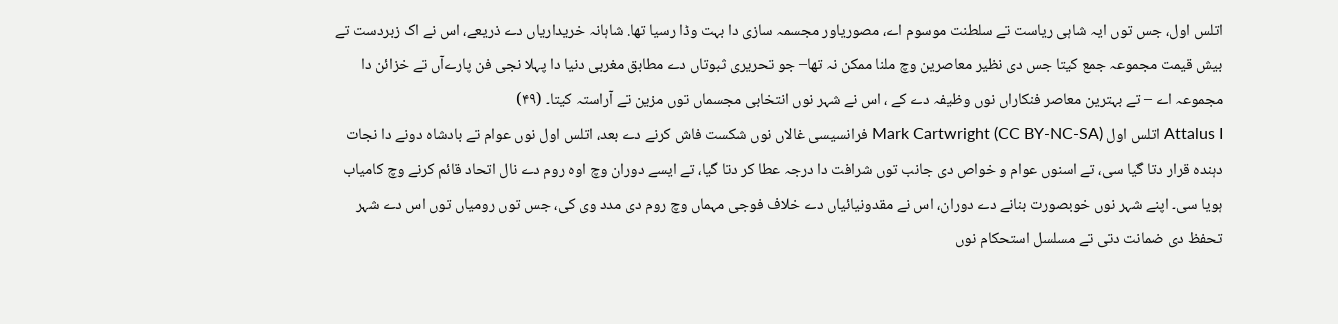اتلس اول، جس توں ایہ شاہی ریاست تے سلطنت موسوم اے، مصوریاور مجسمہ سازی دا بہت وڈا رسیا تھا. شاہانہ خریداریاں دے ذریعے، اس نے اک زبردست تے بیش قیمت مجموعہ جمع کيتا جس دی نظیر معاصرین وچ ملنا ممکن نہ تھا– جو تحریری ثبوتاں دے مطابق مغربی دنیا دا پہلا نجی فن پارےآں تے خزائن دا مجموعہ اے – تے بہترین معاصر فنکاراں نوں وظیفہ دے کے ، اس نے شہر نوں انتخابی مجسماں توں مزین تے آراستہ کيتا۔ (۴۹)
Attalus I اتلس اول Mark Cartwright (CC BY-NC-SA) فرانسیسی غالاں نوں شکست فاش کرنے دے بعد، اتلس اول نوں عوام تے بادشاہ دونے دا نجات دہندہ قرار دتا گیا سی، تے اسنوں عوام و خواص دی جانب توں شرافت دا درجہ عطا کر دتا گیا، تے ايسے دوران وچ اوہ روم دے نال اتحاد قائم کرنے وچ کامیاب ہويا سی۔ اپنے شہر نوں خوبصورت بنانے دے دوران، اس نے مقدونیائیاں دے خلاف فوجی مہماں وچ روم دی مدد وی کی، جس توں رومیاں توں اس دے شہر تحفظ دی ضمانت دتی تے مسلسل استحکام نوں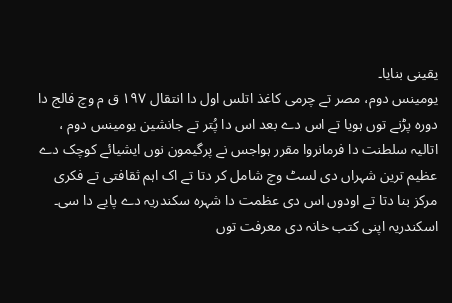یقینی بنایا۔
یومینس دوم، مصر تے چرمی کاغذ اتلس اول دا انتقال ۱۹۷ ق م وچ فالج دا دورہ پڑنے توں ہويا تے اس دے بعد اس دا پُتر تے جانشین یومینس دوم ، اتالیہ سلطنت دا فرمانروا مقرر ہواجس نے پرگیمون نوں ایشیائے کوچک دے عظیم ترین شہراں دی لسٹ وچ شامل کر دتا تے اک اہم ثقافتی تے فکری مرکز بنا دتا تے اودوں اس دی عظمت دا شہرہ سکندریہ دے پایے دا سی۔ اسکندریہ اپنی کتب خانہ دی معرفت توں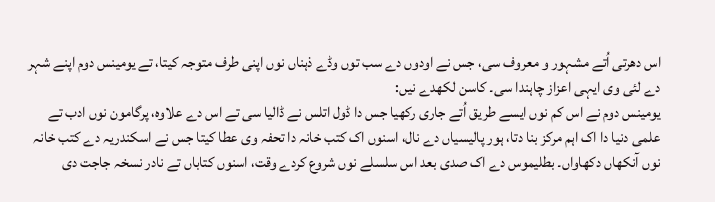اس دھرتی اُتے مشہور و معروف سی، جس نے اودوں دے سب توں وڈے ذہناں نوں اپنی طرف متوجہ کیتا، تے یومینس دوم اپنے شہر دے لئی وی ایہی اعزاز چاہندا سی۔ کاسن لکھدے نيں:
یومینس دوم نے اس کم نوں ايسے طریق اُتے جاری رکھیا جس دا ڈول اتلس نے ڈالیا سی تے اس دے علاوہ، پرگامون نوں ادب تے علمی دنیا دا اک اہم مرکز بنا دتا، ہور پالیسیاں دے نال، اسنوں اک کتب خانہ دا تحفہ وی عطا کيتا جس نے اسکندریہ دے کتب خانہ نوں آنکھاں دکھاواں۔ بطلیموس دے اک صدی بعد اس سلسلے نوں شروع کردے وقت، اسنوں کتاباں تے نادر نسخہ جاجت دی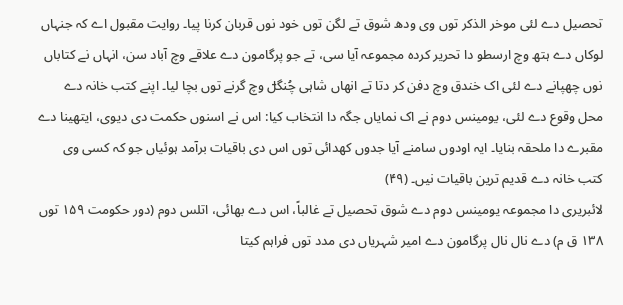تحصیل دے لئی موخر الذکر توں وی ودھ شوق تے لگن توں خود نوں قربان کرنا پيا۔ روایت مقبول اے کہ جنہاں لوکاں دے ہتھ وچ ارسطو دا تحریر کردہ مجموعہ آیا سی، تے جو پرگامون دے علاقے وچ آباد سن، انہاں نے کتاباں نوں چھپانے دے لئی اک خندق وچ دفن کر دتا تے انھاں شاہی چُنگݪ وچ گرنے توں بچا لیا۔ اپنے کتب خانہ دے محل وقوع دے لئی، یومینس دوم نے اک نمایاں جگہ دا انتخاب کیا: اس نے اسنوں حکمت دی دیوی، ایتھینا دے مقبرے دا ملحقہ بنایا۔ ایہ اودوں سامنے آیا جدوں کھدائی توں اس دی باقیات برآمد ہوئیاں جو کہ کسی وی کتب خانہ دے قدیم ترین باقیات نيں۔ (۴۹)
لائبریری دا مجموعہ یومینس دوم دے شوق تحصیل تے غالباً، اس دے بھائی، اتلس دوم (دور حکومت ۱۵۹ توں ۱۳۸ ق م) دے نال نال پرگامون دے امیر شہریاں دی مدد توں فراہم کيتا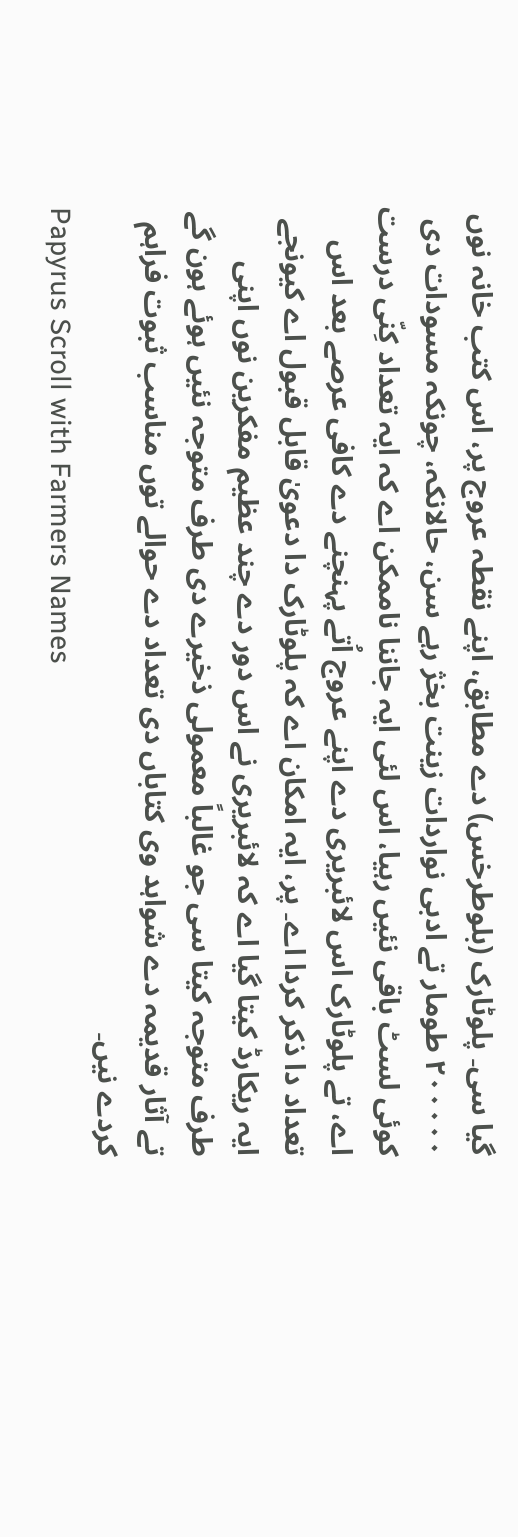گیا سی۔ پلوٹارک (بلوطرخس) دے مطابق، اپنے نقطہ عروج پر، اس کتب خانہ نوں ۲۰۰۰۰۰ طومار تے ادبی نواردات زینت بخژ رہے سن، حالانکہ، چونکہ مسودات دی کوئی لسٹ باقی نئيں رہیا، اس لئی ایہ جاننا ناممکن اے کہ ایہ تعداد کِنّی درست اے، تے پلوٹارک اس لائبریری دے اپنے عروج اُتے پہنچنے دے کافی عرصے بعد اس تعداد دا ذکر کردا اے۔ پر، ایہ امکان اے کہ پلوٹارک دا دعویٰ قابل قبول اے کیونجے ایہ ریکارڈ کيتا گیا اے کہ لائبریری نے اس دور دے چند عظیم مفکرین نوں اپنی طرف متوجہ کيتا سی جو غالباً معمولی ذخیرے دی طرف متوجہ نئيں ہوئے ہون گے تے آثار قدیمہ دے شواہد وی کتاباں دی تعداد دے حوالے توں مناسب ثبوت فراہم کردے نيں۔
Papyrus Scroll with Farmers Names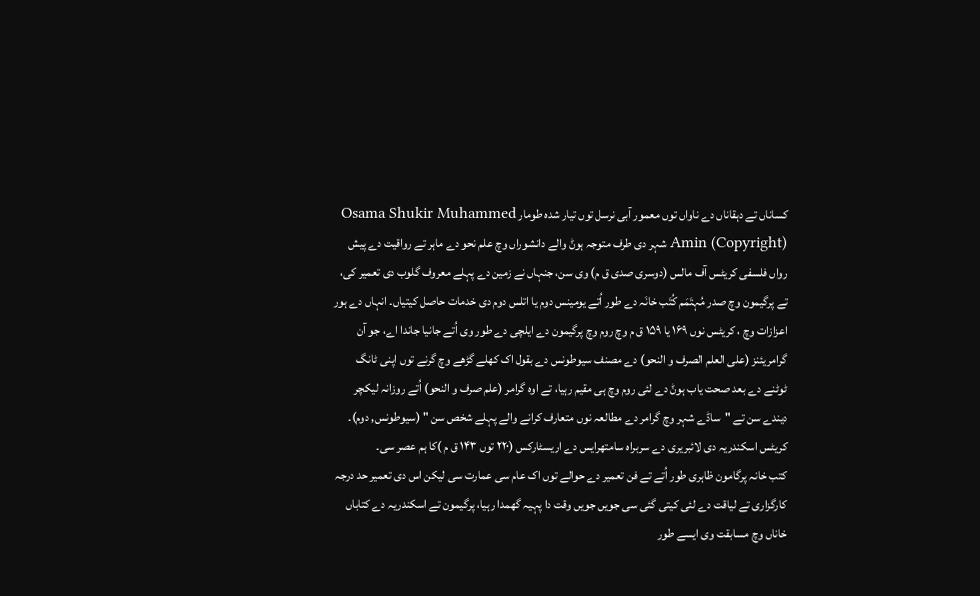کساناں تے دہقاناں دے ناواں توں معمور آبی نرسل توں تیار شدہ طومار Osama Shukir Muhammed Amin (Copyright) شہر دی طرف متوجہ ہوݨ والے دانشوراں وچ علم نحو دے ماہر تے رواقیت دے پیش رواں فلسفی کریٹس آف مالس (دوسری صدی ق م) وی سن، جنہاں نے زمین دے پہلے معروف گلوب دی تعمیر کی، تے پرگیمون وچ صدر مُہتَمَم کُتَب خانَہ دے طور اُتے یومینس دوم یا اتلس دوم دی خدمات حاصل کیتیاں۔ انہاں دے ہور اعزازات وچ ، کریٹس نوں ۱۶۹ یا ۱۵۹ ق م وچ روم وچ پرگیمون دے ایلچی دے طور وی اُتے جانیا جاندا اے، جو آن گرامریئنز (علی العلم الصرف و النحو) دے مصنف سیوطونس دے بقول اک کھلے گڑھے وچ گرنے توں اپنی ٹانگ ٹوٹنے دے بعد صحت یاب ہوݨ دے لئی روم وچ ہی مقیم رہیا، تے اوہ گرامر (علم صرف و النحو) اُتے روزانہ لیکچر دیندے سن تے "ساڈے شہر وچ گرامر دے مطالعہ نوں متعارف کرانے والے پہلے شخص سن " (سیوطونس, دوم)۔ کریٹس اسکندریہ دی لائبریری دے سربراہ سامتھرایس دے اریسٹارکس (۲۲۰ توں ۱۴۳ ق م )کا ہم عصر سی۔
کتب خانہ پرگامون ظاہری طور اُتے تے فن تعمیر دے حوالے توں اک عام سی عمارت سی لیکن اس دی تعمیر حد درجہ کارگزاری تے لیاقت دے لئی کيتی گئی سی جويں جويں وقت دا پہیہ گھمدا رہیا، پرگیمون تے اسکندریہ دے کتاباں خاناں وچ مسابقت وی ايسے طور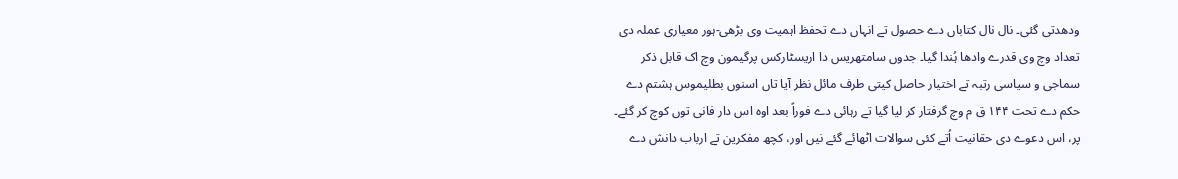ودھدتی گئی۔ نال نال کتاباں دے حصول تے انہاں دے تحفظ اہمیت وی بڑھی-ہور معیاری عملہ دی تعداد وچ وی قدرے وادھا ہُندا گیا۔ جدوں سامتھریس دا اریسٹارکس پرگیمون وچ اک قابل ذکر سماجی و سیاسی رتبہ تے اختیار حاصل کيتی طرف مائل نظر آیا تاں اسنوں بطلیموس ہشتم دے حکم دے تحت ۱۴۴ ق م وچ گرفتار کر ليا گیا تے رہائی دے فوراً بعد اوہ اس دار فانی توں کوچ کر گئے۔ پر، اس دعوے دی حقانیت اُتے کئی سوالات اٹھائے گئے نيں اور، کچھ مفکرین تے ارباب دانش دے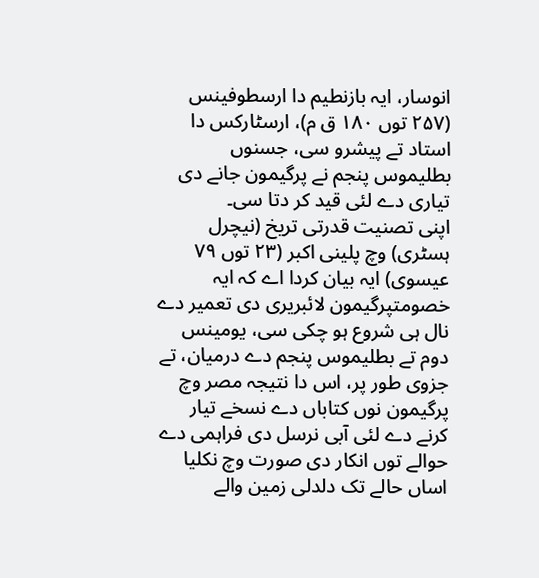انوسار، ایہ بازنطیم دا ارسطوفینس (۲۵۷ توں ۱۸۰ ق م)، ارسٹارکس دا استاد تے پیشرو سی، جسنوں بطلیموس پنجم نے پرگیمون جانے دی تیاری دے لئی قید کر دتا سی۔
اپنی تصنیت قدرتی تریخ (نیچرل ہسٹری) وچ پلینی اکبر (۲۳ توں ۷۹ عیسوی) ایہ بیان کردا اے کہ ایہ خصومتپرگیمون لائبریری دی تعمیر دے نال ہی شروع ہو چکی سی، یومینس دوم تے بطلیموس پنجم دے درمیان، تے جزوی طور پر، اس دا نتیجہ مصر وچ پرگیمون نوں کتاباں دے نسخے تیار کرنے دے لئی آبی نرسل دی فراہمی دے حوالے توں انکار دی صورت وچ نکلیا
اساں حالے تک دلدلی زمین والے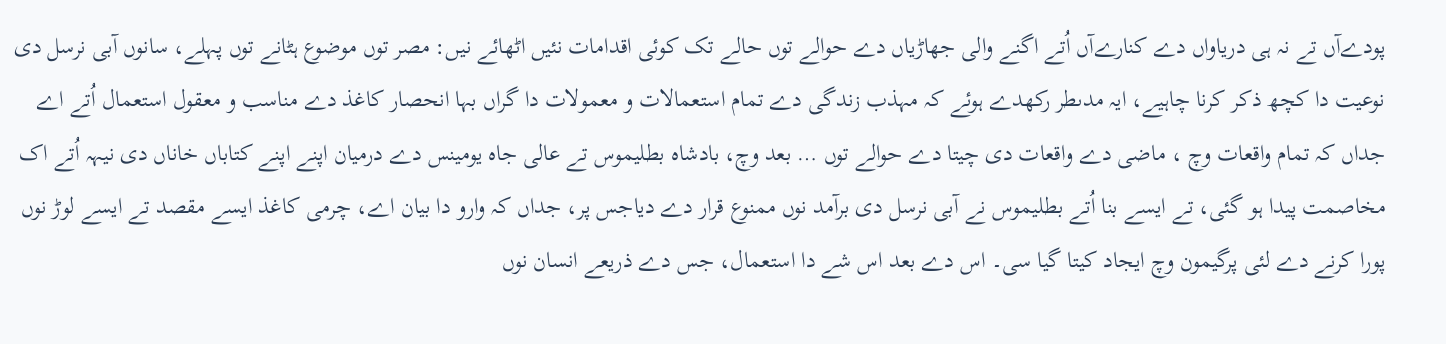پودےآں تے نہ ہی دریاواں دے کنارےآں اُتے اگنے والی جھاڑیاں دے حوالے توں حالے تک کوئی اقدامات نئيں اٹھائے نيں: مصر توں موضوع ہٹانے توں پہلے، سانوں آبی نرسل دی نوعیت دا کچھ ذکر کرنا چاہیے، ایہ مدںطر رکھدے ہوئے کہ مہذب زندگی دے تمام استعمالات و معمولات دا گراں بہا انحصار کاغذ دے مناسب و معقول استعمال اُتے اے جداں کہ تمام واقعات وچ ، ماضی دے واقعات دی چيتا دے حوالے توں … بعد وچ، بادشاہ بطلیموس تے عالی جاہ یومینس دے درمیان اپنے اپنے کتاباں خاناں دی نیہہ اُتے اک مخاصمت پیدا ہو گئی، تے ايسے بنا اُتے بطلیموس نے آبی نرسل دی برآمد نوں ممنوع قرار دے دیاجس پر، جداں کہ وارو دا بیان اے، چرمی کاغذ ايسے مقصد تے ايسے لوڑ نوں پورا کرنے دے لئی پرگیمون وچ ایجاد کيتا گیا سی۔ اس دے بعد اس شے دا استعمال، جس دے ذریعے انسان نوں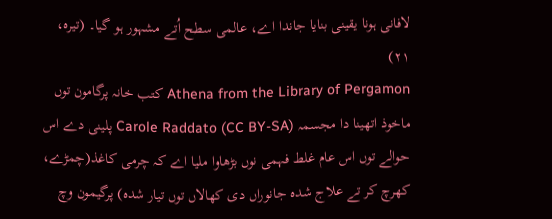لافانی ہونا یقینی بنایا جاندا اے، عالمی سطح اُتے مشہور ہو گیا۔ (تیرہ، ۲۱)
Athena from the Library of Pergamon کتب خانہ پرگامون توں ماخوذ اتھینا دا مجسمہ Carole Raddato (CC BY-SA) پلینی دے اس حوالے توں اس عام غلط فہمی نوں بڑھاوا ملیا اے کہ چرمی کاغذ(چمڑے، کھرچ کر تے علاج شدہ جانوراں دی کھالاں توں تیار شدہ) پرگیمون وچ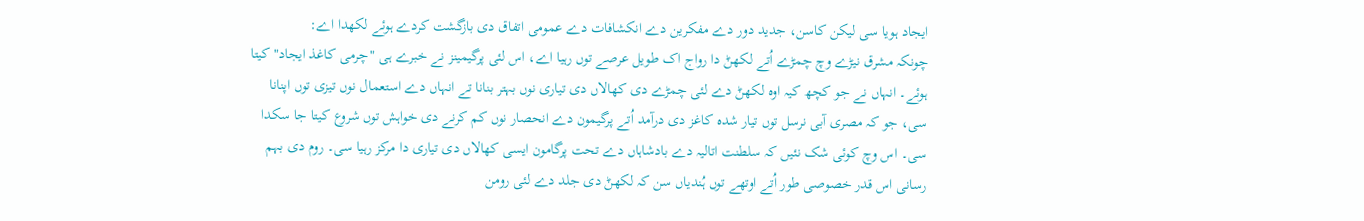ایجاد ہويا سی لیکن کاسن، جدید دور دے مفکرین دے انکشافات دے عمومی اتفاق دی بازگشت کردے ہوئے لکھدا اے:
چونکہ مشرق نیڑے وچ چمڑے اُتے لکھݨ دا رواج اک طویل عرصے توں رہیا اے، اس لئی پرگیمینز نے خبرے ہی "چرمی کاغذ ایجاد" کيتا ہوئے۔ انہاں نے جو کچھ کیہ اوہ لکھݨ دے لئی چمڑے دی کھالاں دی تیاری نوں بہتر بنانا تے انہاں دے استعمال نوں تیزی توں اپنانا سی، جو کہ مصری آبی نرسل توں تیار شدہ کاغز دی درآمد اُتے پرگیمون دے انحصار نوں کم کرنے دی خواہش توں شروع کيتا جا سکدا سی۔ اس وچ کوئی شک نئيں کہ سلطنت اتالیہ دے بادشاہاں دے تحت پرگامون ایسی کھالاں دی تیاری دا مرکز رہیا سی۔ روم دی بہم رسانی اس قدر خصوصی طور اُتے اوتھے توں ہُندیاں سن کہ لکھݨ دی جلد دے لئی رومن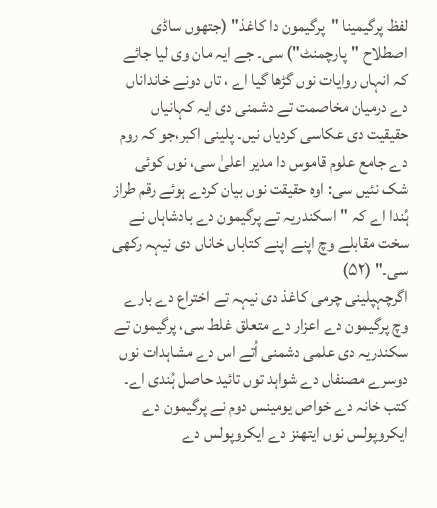لفظ پرگیمینا "پرگیمون دا کاغذ" (جتھوں ساڈی اصطلاح "پارچمنٹ") سی۔ جے ایہ مان وی لیا جائے کہ انہاں روایات نوں گڑھا گیا اے ، تاں دونے خانداناں دے درمیان مخاصمت تے دشمنی دی ایہ کہانیاں حقیقیت دی عکاسی کردیاں نيں۔ پلینی اکبر،جو کہ روم دے جامع علوم قاموس دا مدیر اعلیٰ سی، نوں کوئی شک نئيں سی: اوہ حقیقت نوں بیان کردے ہوئے رقم طراز ہُندا اے کہ "اسکندریہ تے پرگیمون دے بادشاہاں نے سخت مقابلے وچ اپنے اپنے کتاباں خاناں دی نیہہ رکھی سی۔" (۵۲)
اگرچہپلینی چرمی کاغذ دی نیہہ تے اختراع دے بارے وچ پرگیمون دے اعزار دے متعلق غلط سی، پرگیمون تے سکندریہ دی علمی دشمنی اُتے اس دے مشاہدات نوں دوسرے مصنفاں دے شواہد توں تائید حاصل ہُندی اے۔
کتب خانہ دے خواص یومینس دوم نے پرگیمون دے ایکروپولس نوں ایتھنز دے ایکروپولس دے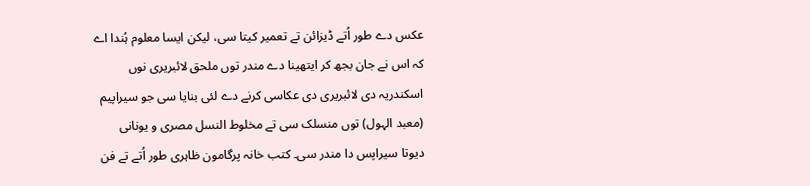عکس دے طور اُتے ڈیزائن تے تعمیر کيتا سی، لیکن ایسا معلوم ہُندا اے کہ اس نے جان بجھ کر ایتھینا دے مندر توں ملحق لائبریری نوں اسکندریہ دی لائبریری دی عکاسی کرنے دے لئی بنایا سی جو سیراپیم (معبد الہول) توں منسلک سی تے مخلوط النسل مصری و یونانی دیوتا سیراپس دا مندر سی۔ کتب خانہ پرگامون ظاہری طور اُتے تے فن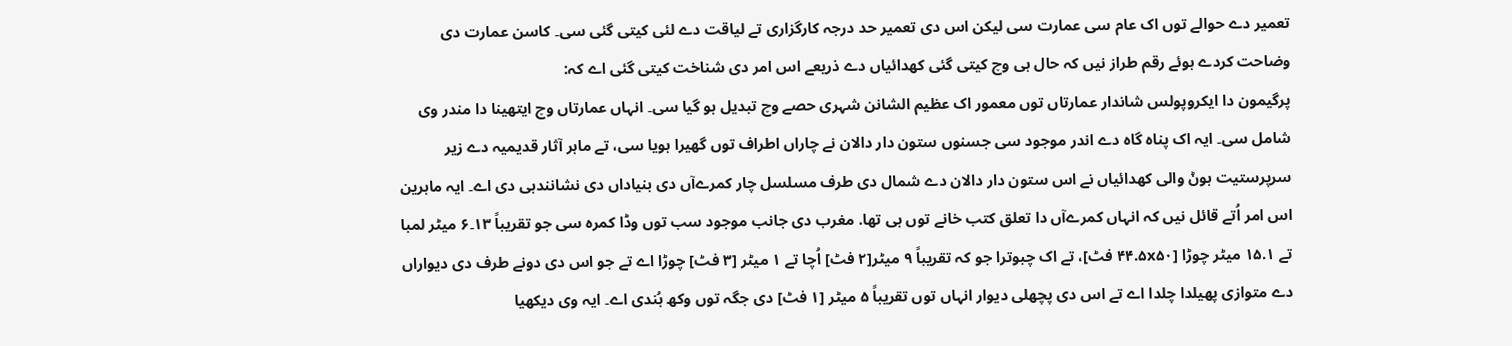تعمیر دے حوالے توں اک عام سی عمارت سی لیکن اس دی تعمیر حد درجہ کارگزاری تے لیاقت دے لئی کيتی گئی سی۔ کاسن عمارت دی وضاحت کردے ہوئے رقم طراز نيں کہ حال ہی وچ کيتی گئی کھدائیاں دے ذریعے اس امر دی شناخت کيتی گئی اے کہ:
پرگیمون دا ایکروپولس شاندار عمارتاں توں معمور اک عظیم الشانن شہری حصے وچ تبدیل ہو گیا سی۔ انہاں عمارتاں وچ ایتھینا دا مندر وی شامل سی۔ ایہ اک پناہ گاہ دے اندر موجود سی جسنوں ستون دار دالان نے چاراں اطراف توں گھیرا ہويا سی، تے ماہر آثار قدیمیہ دے زیر سرپرستیت ہوݨ والی کھدائیاں نے اس ستون دار دالان دے شمال دی طرف مسلسل چار کمرےآں دی بنیاداں دی نشانندہی دی اے۔ ایہ ماہرین اس امر اُتے قائل نيں کہ انہاں کمرےآں دا تعلق کتب خانے توں ہی تھا. مغرب دی جانب موجود سب توں وڈا کمرہ سی جو تقریباً ۱۳۔۶ میٹر لمبا تے ۱۵.۱ میٹر چوڑا [۴۴.۵x۵۰ فٹ]، تے اک چبوترا جو کہ تقریباً ۹ میٹر[۲ فٹ] اُچا تے ۱ میٹر [۳ فٹ] چوڑا اے تے جو اس دی دونے طرف دی دیواراں دے متوازی پھیلدا چلدا اے تے اس دی پچھلی دیوار انہاں توں تقریباً ۵ میٹر [۱ فٹ] دی جگہ توں وکھ ہُندی اے۔ ایہ وی دیکھیا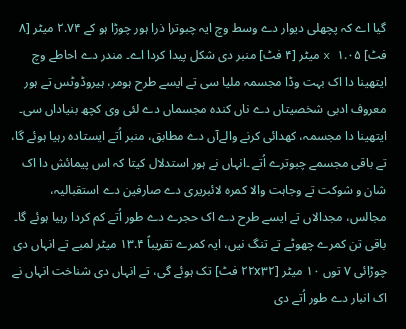گیا اے کہ پچھلی دیوار دے وسط وچ ایہ چبوترا ذرا ہور چوڑا ہو کے ۲.۷۴ میٹر [۸ فٹ] x ۱.۰۵ میٹر [۴ فٹ] منبر دی شکل پیدا کردا اے۔ مندر دے احاطے وچ ایتھینا دا اک بہت وڈا مجسمہ ملیا سی تے ايسے طرح ہومر، ہیروڈوٹس تے ہور معروف ادبی شخصیتاں دے ناں کندہ مجسماں دے لئی وی کچھ بنیاداں سی۔ ایتھینا دا مجسمہ، کھدائی کرنے والےآں دے مطابق، منبر اُتے ایستادہ رہیا ہوئے گا، تے باقی مجسمے چبوترے اُتے ۔انہاں نے ہور استدلال کيتا کہ اس پیمائش دا اک شان و شوکت تے وجاہت والا کمرہ لائبریری دے صارفین دے استقبالیہ، مجالس، مجدالاں تے ايسے طرح دے اک حجرے دے طور اُتے کم کردا رہیا ہوئے گا۔ باقی تن کمرے چھوٹے تے تنگ نيں، ایہ کمرے تقریباً ۱۳.۴ میٹر لمبے تے انہاں دی چوڑائی ۷ توں ۱۰ میٹر [۲۲x۳۲ فٹ] تک ہوئے گی، تے انہاں دی شناخت انہاں نے اک انبار دے طور اُتے دی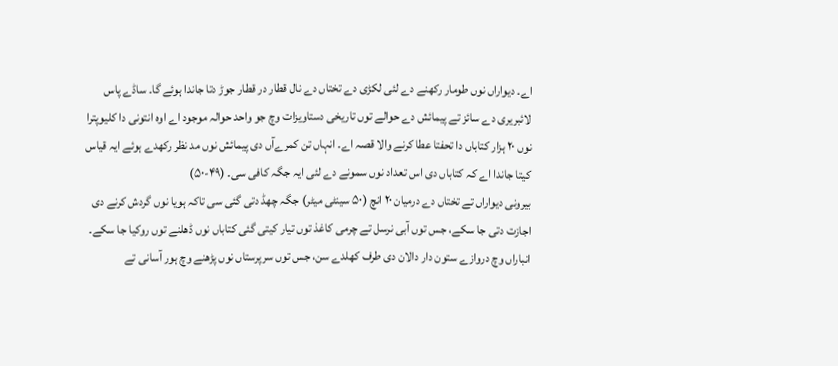اے۔ دیواراں نوں طومار رکھنے دے لئی لکڑی دے تختاں دے نال قطار در قطار جوڑ دتا جاندا ہوئے گا۔ ساڈے پاس لائبریری دے سائز تے پیمائش دے حوالے توں تاریخی دستاویزات وچ جو واحد حوالہ موجود اے اوہ انتونی دا کلیوپترا نوں ۲۰ ہزار کتاباں دا تحفتا عطا کرنے والا قصہ اے۔ انہاں تن کمرےآں دی پیمائش نوں مد نظر رکھدے ہوئے ایہ قیاس کيتا جاندا اے کہ کتاباں دی اس تعداد نوں سمونے دے لئی ایہ جگہ کافی سی۔ (۴۹-۵۰)
بیرونی دیواراں تے تختاں دے درمیان ۲۰ انچ (۵۰ سینٹی میٹر) جگہ چھڈ دتی گئی سی تاکہ ہويا نوں گردش کرنے دی اجازت دتی جا سکے، جس توں آبی نرسل تے چرمی کاغذ توں تیار کيتی گئی کتاباں نوں ڈھلنے توں روکیا جا سکے۔ انباراں وچ دروازے ستون دار دالان دی طرف کھلدے سن، جس توں سرپرستاں نوں پڑھنے وچ ہور آسانی تے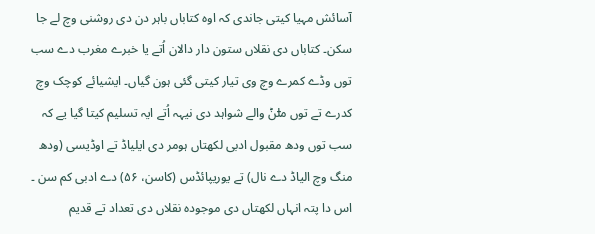آسائش مہیا کيتی جاندی کہ اوہ کتاباں باہر دن دی روشنی وچ لے جا سکن۔ کتاباں دی نقلاں ستون دار دالان اُتے یا خبرے مغرب دے سب توں وڈے کمرے وچ وی تیار کيتی گئی ہون گیاں۔ ایشیائے کوچک وچ کدرے تے توں مݪݨ والے شواہد دی نیہہ اُتے ایہ تسلیم کيتا گیا یے کہ سب توں ودھ مقبول ادبی لکھتاں ہومر دی ایلیاڈ تے اوڈیسی (ودھ منگ وچ الیاڈ دے نال) تے یوریپائڈس (کاسن، ۵۶) دے ادبی کم سن ۔ اس دا پتہ انہاں لکھتاں دی موجودہ نقلاں دی تعداد تے قدیم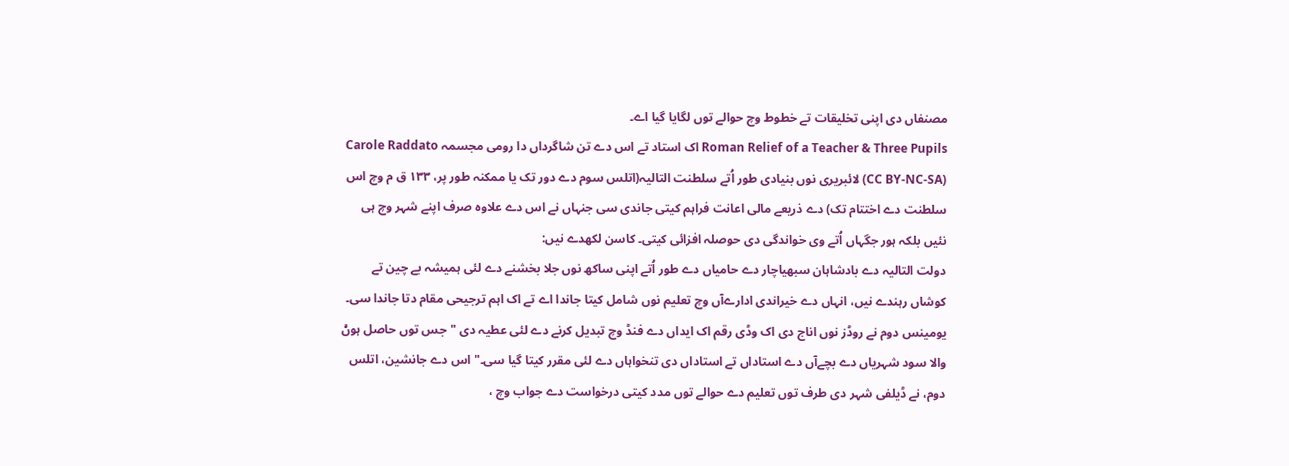مصنفاں دی اپنی تخلیقات تے خطوط وچ حوالے توں لگایا گیا اے۔
Roman Relief of a Teacher & Three Pupils اک استاد تے اس دے تن شاگرداں دا رومی مجسمہ Carole Raddato (CC BY-NC-SA) لائبریری نوں بنیادی طور اُتے سلطنت التالیہ(اتلس سوم دے دور تک یا ممکنہ طور پر، ۱۳۳ ق م وچ اس سلطنت دے اختتام تک) دے ذریعے مالی اعانت فراہم کيتی جاندی سی جنہاں نے اس دے علاوہ صرف اپنے شہر وچ ہی نئيں بلکہ ہور جگہاں اُتے وی خواندگی دی حوصلہ افزائی کيتی۔ کاسن لکھدے نيں:
دولت التالیہ دے بادشاہان سبھیاچار دے حامیاں دے طور اُتے اپنی ساکھ نوں جلا بخشنے دے لئی ہمیشہ بے چین تے کوشاں رہندے نيں، انہاں دے خیراندی ادارےآں وچ تعلیم نوں شامل کيتا جاندا اے تے اک اہم ترجیحی مقام دتا جاندا سی۔ یومینس دوم نے روڈز نوں اناج دی اک وڈی رقم اک ایداں دے فنڈ وچ تبدیل کرنے دے لئی عطیہ دی "جس توں حاصل ہوݨ والا سود شہریاں دے بچےآں دے استاداں تے استاداں دی تنخواہاں دے لئی مقرر کيتا گیا سی۔" اس دے جانشین، اتلس دوم، نے ڈیلفی شہر دی طرف توں تعلیم دے حوالے توں مدد کيتی درخواست دے جواب وچ ،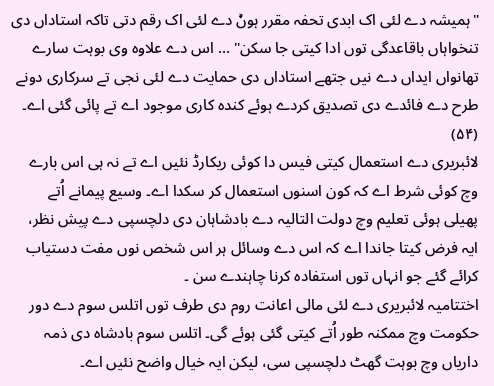"ہمیشہ دے لئی اک ابدی تحفہ مقرر ہوݨ دے لئی اک رقم دتی تاکہ استاداں دی تنخواہاں باقاعدگی توں ادا کيتی جا سکن" … اس دے علاوہ وی بوہت سارے تھانواں ایداں دے نيں جتھے استاداں دی حمایت دے لئی نجی تے سرکاری دونے طرح دے فائدے دی تصدیق کردے ہوئے کندہ کاری موجود اے تے پائی گئی اے۔ (۵۴)
لائبریری دے استعمال کیتی فیس دا کوئی ریکارڈ نئيں اے تے نہ ہی اس بارے وچ کوئی شرط اے کہ کون اسنوں استعمال کر سکدا اے۔ وسیع پیمانے اُتے پھیلی ہوئی تعلیم وچ دولت التالیہ دے بادشاہان دی دلچسپی دے پیش نظر، ایہ فرض کيتا جاندا اے کہ اس دے وسائل ہر اس شخص نوں مفت دستیاب کرائے گئے جو انہاں توں استفادہ کرنا چاہندے سن ۔
اختتامیہ لائبریری دے لئی مالی اعانت روم دی طرف توں اتلس سوم دے دور حکومت وچ ممکنہ طور اُتے کيتی گئی ہوئے گی۔ اتلس سوم بادشاہ دی ذمہ داریاں وچ بوہت گھٹ دلچسپی سی، لیکن ایہ خیال واضح نئيں اے۔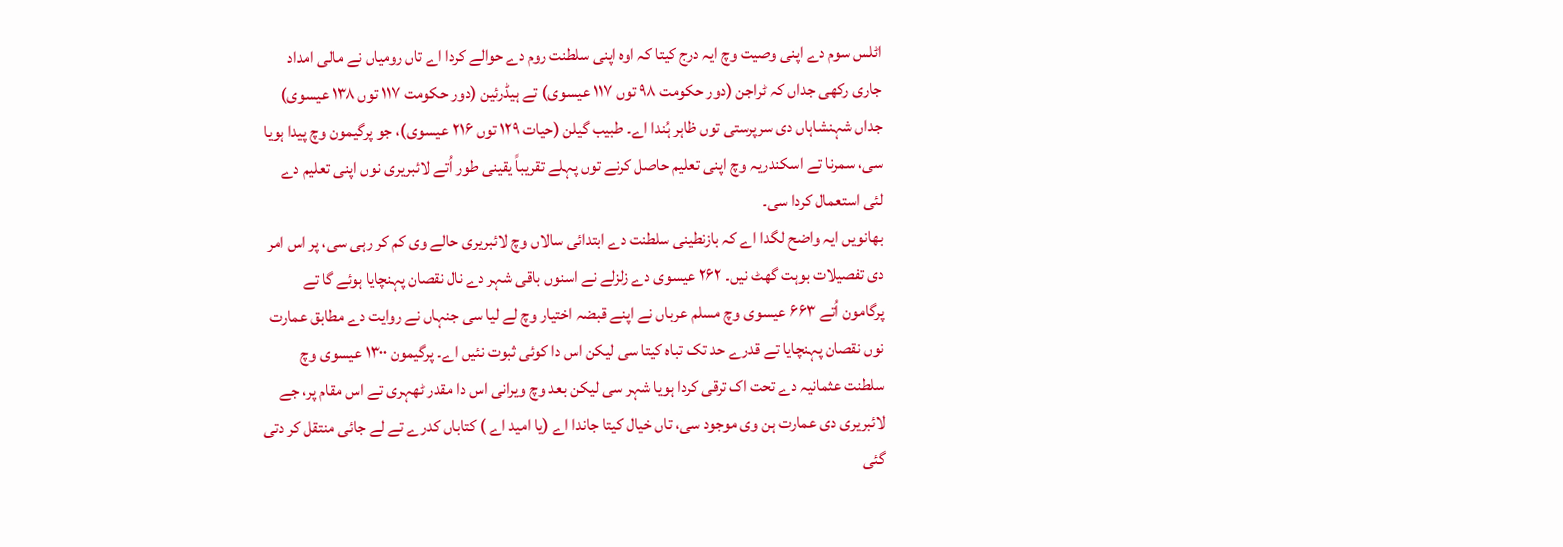اٹلس سوم دے اپنی وصیت وچ ایہ درج کيتا کہ اوہ اپنی سلطنت روم دے حوالے کردا اے تاں رومیاں نے مالی امداد جاری رکھی جداں کہ ٹراجن (دور حکومت ۹۸ توں ۱۱۷ عیسوی) تے ہیڈرئین (دور حکومت ۱۱۷ توں ۱۳۸ عیسوی) جداں شہنشاہاں دی سرپرستی توں ظاہر ہُندا اے۔ طبیب گیلن (حیات ۱۲۹ توں ۲۱۶ عیسوی)، جو پرگیمون وچ پیدا ہويا سی، سمرنا تے اسکندریہ وچ اپنی تعلیم حاصل کرنے توں پہلے تقریباً یقینی طور اُتے لائبریری نوں اپنی تعلیم دے لئی استعمال کردا سی۔
بھانويں ایہ واضح لگدا اے کہ بازنطینی سلطنت دے ابتدائی سالاں وچ لائبریری حالے وی کم کر رہی سی، پر اس امر دی تفصیلات بوہت گھٹ نيں۔ ۲۶۲ عیسوی دے زلزلے نے اسنوں باقی شہر دے نال نقصان پہنچایا ہوئے گا تے پرگامون اُتے ۶۶۳ عیسوی وچ مسلم عرباں نے اپنے قبضہ اختیار وچ لے لیا سی جنہاں نے روایت دے مطابق عمارت نوں نقصان پہنچایا تے قدرے حد تک تباہ کيتا سی لیکن اس دا کوئی ثبوت نئيں اے۔ پرگیمون ۱۳۰۰ عیسوی وچ سلطنت عثمانیہ دے تحت اک ترقی کردا ہويا شہر سی لیکن بعد وچ ویرانی اس دا مقدر ٹھہری تے اس مقام پر، جے لائبریری دی عمارت ہن وی موجود سی، تاں خیال کيتا جاندا اے (یا امید اے ) کتاباں کدرے تے لے جائی منتقل کر دتی گئی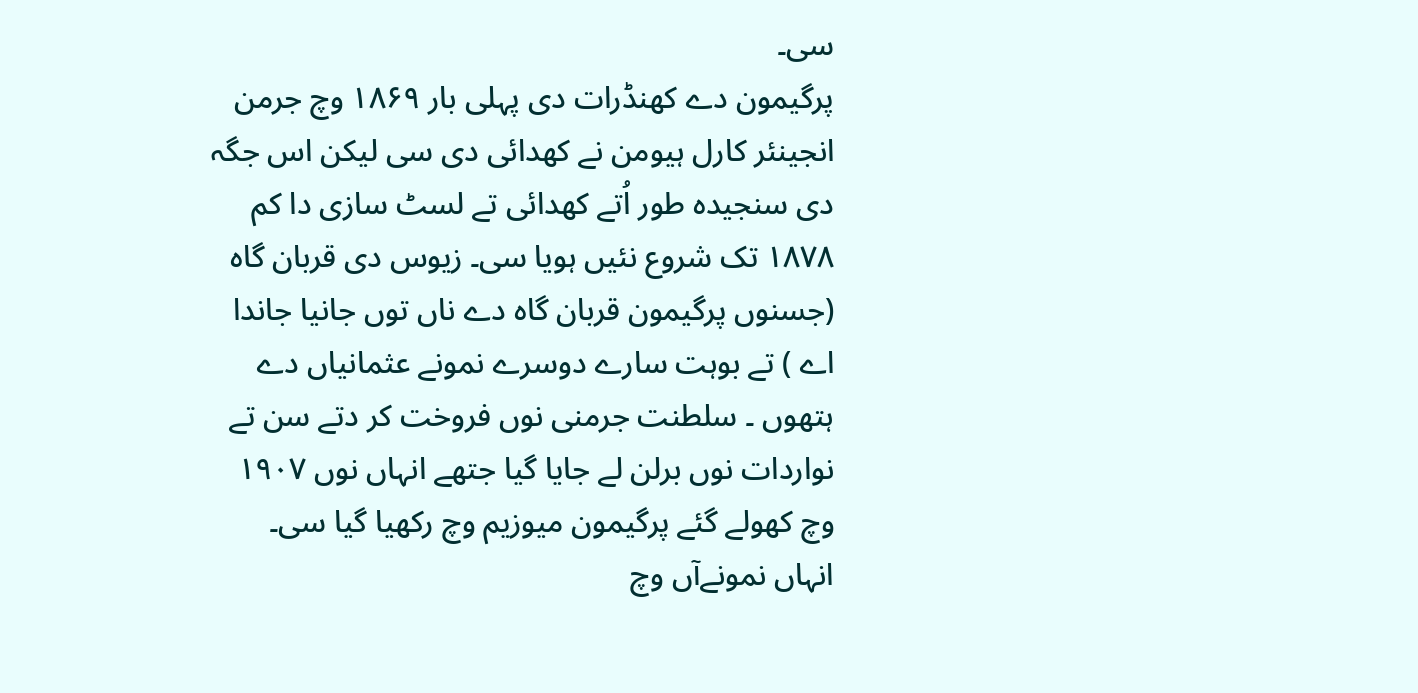سی۔
پرگیمون دے کھنڈرات دی پہلی بار ۱۸۶۹ وچ جرمن انجینئر کارل ہیومن نے کھدائی دی سی لیکن اس جگہ دی سنجیدہ طور اُتے کھدائی تے لسٹ سازی دا کم ۱۸۷۸ تک شروع نئيں ہويا سی۔ زیوس دی قربان گاہ (جسنوں پرگیمون قربان گاہ دے ناں توں جانیا جاندا اے ) تے بوہت سارے دوسرے نمونے عثمانیاں دے ہتھوں ۔ سلطنت جرمنی نوں فروخت کر دتے سن تے نواردات نوں برلن لے جایا گیا جتھے انہاں نوں ۱۹۰۷ وچ کھولے گئے پرگیمون میوزیم وچ رکھیا گیا سی۔ انہاں نمونےآں وچ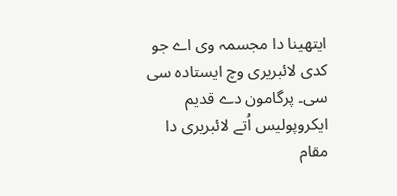ایتھینا دا مجسمہ وی اے جو کدی لائبریری وچ ایستادہ سی سی۔ پرگامون دے قدیم ایکروپولیس اُتے لائبریری دا مقام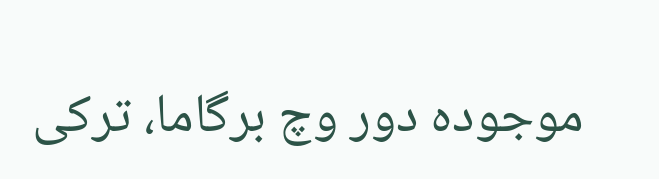موجودہ دور وچ برگاما، ترکی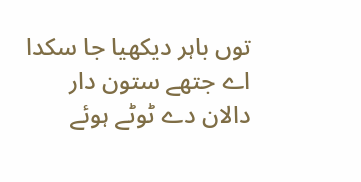توں باہر دیکھیا جا سکدا اے جتھے ستون دار دالان دے ٹوٹے ہوئے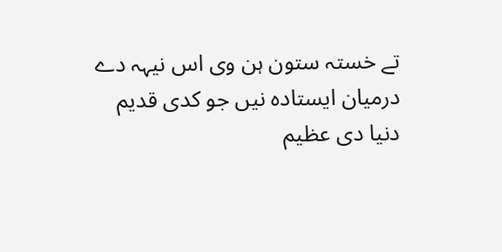تے خستہ ستون ہن وی اس نیہہ دے درمیان ایستادہ نيں جو کدی قدیم دنیا دی عظیم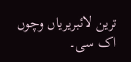ترین لائبریریاں وچوں اک سی۔